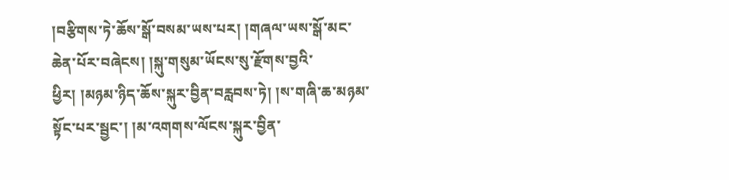།བརྩིགས་ཏེ་ཆོས་སྒོ་བསམ་ཡས་པར། །གཞལ་ཡས་སྒོ་མང་ཆེན་པོར་བཞེངས། །སྐུ་གསུམ་ཡོངས་སུ་རྫོགས་བྱའི་ཕྱིར། །མཉམ་ཉིད་ཆོས་སྐུར་བྱིན་བརླབས་ཏེ། །ས་གཞི་ཆ་མཉམ་སྟོང་པར་སྦྱང་། །མ་འགགས་ལོངས་སྐུར་བྱིན་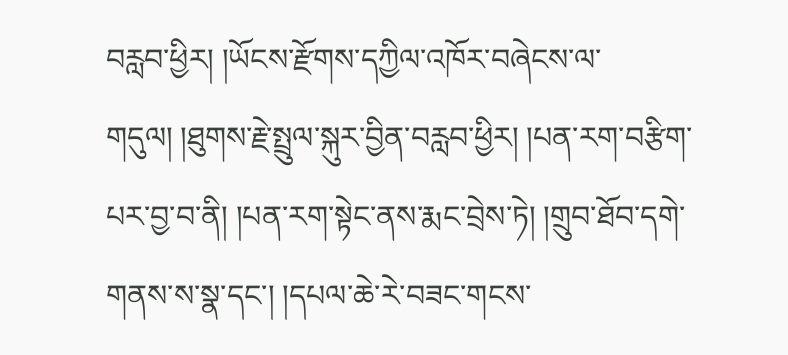བརླབ་ཕྱིར། །ཡོངས་རྫོགས་དཀྱིལ་འཁོར་བཞེངས་ལ་གདུལ། །ཐུགས་རྗེ་སྤྲུལ་སྐུར་བྱིན་བརླབ་ཕྱིར། །པན་རག་བརྩིག་པར་བྱ་བ་ནི། །པན་རག་སྟེང་ནས་རྨང་བྲེས་ཏེ། །གྲུབ་ཐོབ་དགེ་གནས་ས་སྣ་དང་། །དཔལ་ཆེ་རེ་བཟང་གངས་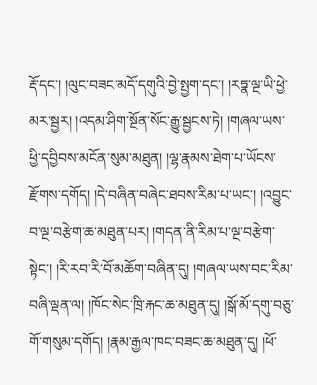རྡོ་དང་། །ལུང་བཟང་མདོ་དགུའི་བྱེ་སྤྱག་དང་། །རཏྣ་ལྔ་ཡི་ཕྱེ་མར་སྦྱར། །འདམ་ཤིག་སྔོན་སོང་རྒྱུ་སྦྱངས་ཏེ། །གཞལ་ཡས་ཕྱི་དབྱིབས་མངོན་སུམ་མཐུན། །ལྷ་རྣམས་ཐེག་པ་ཡོངས་རྫོགས་དགོད། །དེ་བཞིན་བཞེང་ཐབས་རིམ་པ་ཡང་། །འབྱུང་བ་ལྔ་བརྩེག་ཆ་མཐུན་པར། །གདན་ནི་རིམ་པ་ལྔ་བརྩེག་སྟེང་། །རི་རབ་རི་བོ་མཆོག་བཞིན་དུ། །གཞལ་ཡས་བང་རིམ་བཞི་ལྡན་ལ། །ཁོང་སེང་ཁྲི་རྐང་ཆ་མཐུན་དུ། །སྒོ་མོ་དགུ་བཅུ་གོ་གསུམ་དགོད། །རྣམ་རྒྱལ་ཁང་བཟང་ཆ་མཐུན་དུ། །ཕོ་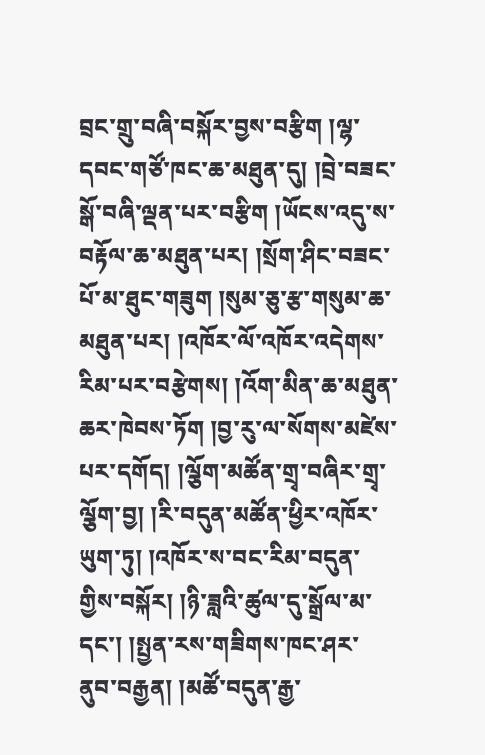བྲང་གྲུ་བཞི་བསྐོར་བྱས་བརྩིག །ལྷ་དབང་གཙོ་ཁང་ཆ་མཐུན་དུ། །བྲེ་བཟང་སྒོ་བཞི་ལྡན་པར་བརྩིག །ཡོངས་འདུ་ས་བརྟོལ་ཆ་མཐུན་པར། །སྲོག་ཤིང་བཟང་པོ་མ་ཐུང་གཟུག །སུམ་ཅུ་རྩ་གསུམ་ཆ་མཐུན་པར། །འཁོར་ལོ་འཁོར་འདེགས་རིམ་པར་བརྩེགས། །འོག་མིན་ཆ་མཐུན་ཆར་ཁེབས་ཏོག །བྱ་རུ་ལ་སོགས་མཛེས་པར་དགོད། །ལྕོག་མཚོན་གྲྭ་བཞིར་གྲྭ་ལྕོག་བྱ། །རི་བདུན་མཚོན་ཕྱིར་འཁོར་ཡུག་ཏུ། །འཁོར་ས་བང་རིམ་བདུན་གྱིས་བསྐོར། །ཉི་ཟླའི་ཚུལ་དུ་སྒྲོལ་མ་དང་། །སྤྱན་རས་གཟིགས་ཁང་ཤར་ནུབ་བརྒྱན། །མཚོ་བདུན་རྒྱ་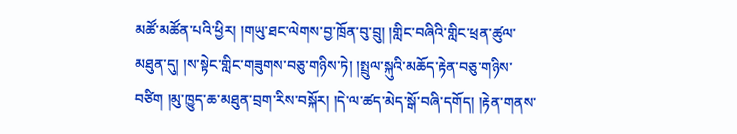མཚོ་མཚོན་པའི་ཕྱིར། །གཡུ་ཐང་ལེགས་བྱ་ཁྲོན་བུ་བྲུ། །གླིང་བཞིའི་གླིང་ཕྲན་ཚུལ་མཐུན་དུ། །ས་སྟེང་གླིང་གཟུགས་བཅུ་གཉིས་ཏེ། །སྤྲུལ་སྐུའི་མཆོད་རྟེན་བཅུ་གཉིས་བཙིག །མུ་ཁྱུད་ཆ་མཐུན་བྲག་རིས་བསྐོར། །དེ་ལ་ཚད་མེད་སྒོ་བཞི་དགོད། །རྟེན་གནས་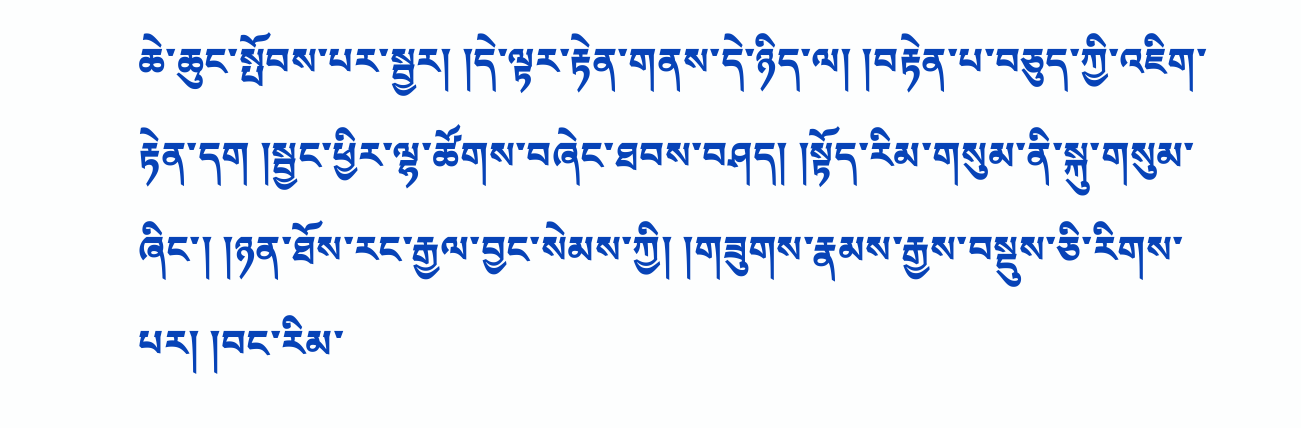ཆེ་ཆུང་སྤོབས་པར་སྦྱར། །དེ་ལྟར་རྟེན་གནས་དེ་ཉིད་ལ། །བརྟེན་པ་བཅུད་ཀྱི་འཇིག་རྟེན་དག །སྦྱང་ཕྱིར་ལྷ་ཚོགས་བཞེང་ཐབས་བཤད། །སྟོད་རིམ་གསུམ་ནི་སྐུ་གསུམ་ཞིང་། །ཉན་ཐོས་རང་རྒྱལ་བྱང་སེམས་ཀྱི། །གཟུགས་རྣམས་རྒྱས་བསྡུས་ཅི་རིགས་པར། །བང་རིམ་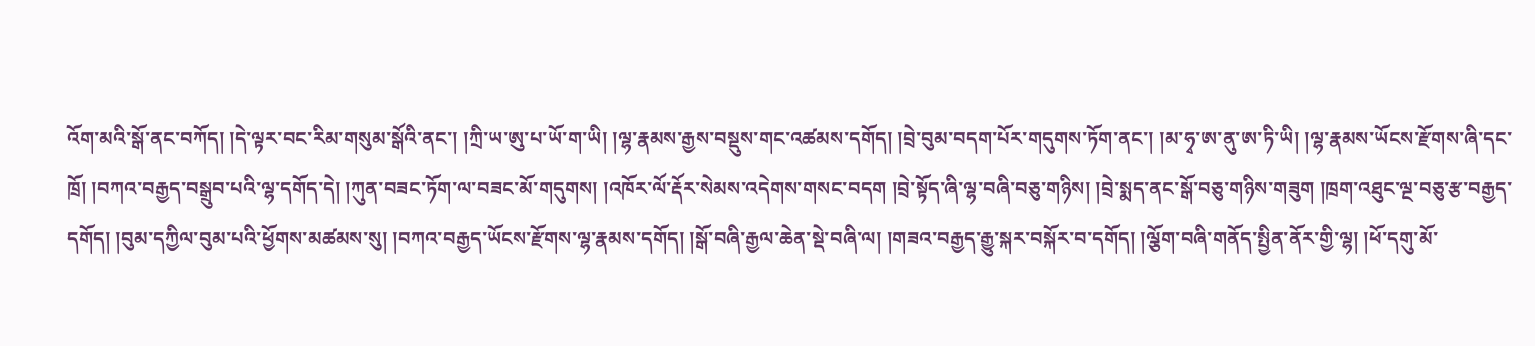འོག་མའི་སྒོ་ནང་བཀོད། །དེ་ལྟར་བང་རིམ་གསུམ་སྒོའི་ནང་། །ཀྲི་ཡ་ཨུ་པ་ཡོ་ག་ཡི། །ལྷ་རྣམས་རྒྱས་བསྡུས་གང་འཚམས་དགོད། །བྲེ་བུམ་བདག་པོར་གདུགས་ཏོག་ནང་། །མ་ཧྭ་ཨ་ནུ་ཨ་ཏི་ཡི། །ལྷ་རྣམས་ཡོངས་རྫོགས་ཞི་དང་ཁྲོ། །བཀའ་བརྒྱད་བསྒྲུབ་པའི་ལྷ་དགོད་དེ། །ཀུན་བཟང་ཏོག་ལ་བཟང་མོ་གདུགས། །འཁོར་ལོ་རྡོར་སེམས་འདེགས་གསང་བདག །བྲེ་སྟོད་ཞི་ལྷ་བཞི་བཅུ་གཉིས། །བྲེ་སྨད་ནང་སྒོ་བཅུ་གཉིས་གཟུག །ཁྲག་འཐུང་ལྔ་བཅུ་རྩ་བརྒྱད་དགོད། །བུམ་དཀྱིལ་བུམ་པའི་ཕྱོགས་མཚམས་སུ། །བཀའ་བརྒྱད་ཡོངས་རྫོགས་ལྷ་རྣམས་དགོད། །སྒོ་བཞི་རྒྱལ་ཆེན་སྡེ་བཞི་ལ། །གཟའ་བརྒྱད་རྒྱུ་སྐར་བསྐོར་བ་དགོད། །ལྕོག་བཞི་གནོད་སྤྱིན་ནོར་གྱི་ལྷ། །ཕོ་དགུ་མོ་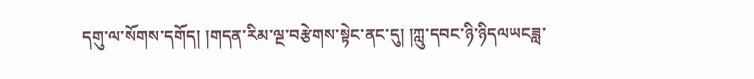དགུ་ལ་སོགས་དགོད། །གདན་རིམ་ལྔ་བརྩེགས་སྟེང་ནང་དུ། །ཀླུ་དབང་ཉི་ཉིདལཡངཟླ་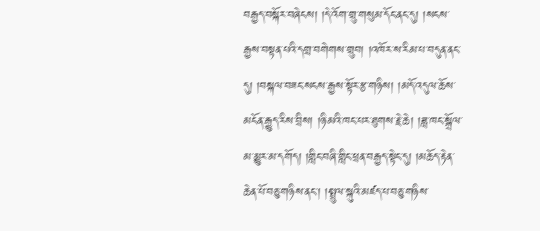བརྒྱད་བསྐོར་བཞེངས། །དེ་འོག་གྲུ་གསུམ་དོང་ནང་དུ། །སངས་རྒྱས་བསྟན་པའི་དགྲ་བགེགས་གྲུབ། །འཁོར་ས་རིམ་པ་བདུན་ནང་དུ། །བསྐལ་བཟང་སངས་རྒྱས་སྟོར་རྩ་གཉིས། །མདོ་འདུལ་ཆོས་མངོན་རྒྱུད་རིས་བྲིས། །ཉི་མའི་ཁང་པར་ཐུགས་རྗེ་ཆེ། །ཟླ་ཁང་སྒྲོལ་མ་མྱུར་མ་དགོད། །གླིང་བཞི་གླིང་ཕྲན་བརྒྱད་སྟེང་དུ། །མཆོད་རྟེན་ཆེན་པོ་བཅུ་གཉིས་ནང་། །སྤྲུལ་སྐུའི་མཛད་པ་བཅུ་གཉིས་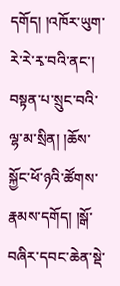དགོད། །འཁོར་ཡུག་རེ་རེ་རྭ་བའི་ནང་། བསྟན་པ་སྲུང་བའི་ལྷ་མ་སྲིན། །ཆོས་སྐྱོང་ཕོ་ཉའི་ཚོགས་རྣམས་དགོད། །སྒོ་བཞིར་དབང་ཆེན་སྡེ་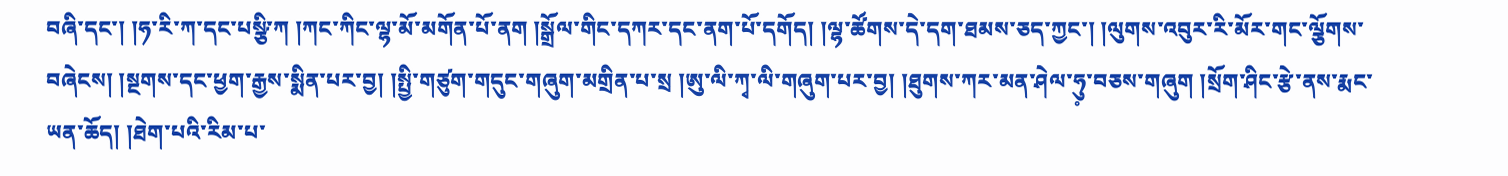བཞི་དང་། །ཧ་རི་ཀ་དང་པསྩི་ཀ །ཀང་ཀིང་ལྷ་མོ་མགོན་པོ་ནག །སྒྲོལ་གིང་དཀར་དང་ནག་པོ་དགོད། །ལྷ་ཚོགས་དེ་དག་ཐམས་ཅད་ཀྱང་། །ལུགས་འབུར་རི་མོར་གང་ལྕོགས་བཞེངས། །སྔགས་དང་ཕྱག་རྒྱས་སྨིན་པར་བྱ། །སྤྱི་གཙུག་གདུང་གཞུག་མགྲིན་པ་སྲ །ཨུ་ལི་ཀྭ་ལི་གཞུག་པར་བྱ། །ཐུགས་ཀར་མན་ཤེལ་ཧུ༷་བཅས་གཞུག །སྲོག་ཤིང་རྩེ་ནས་རྨང་ཡན་ཆོད། །ཐེག་པའི་རིམ་པ་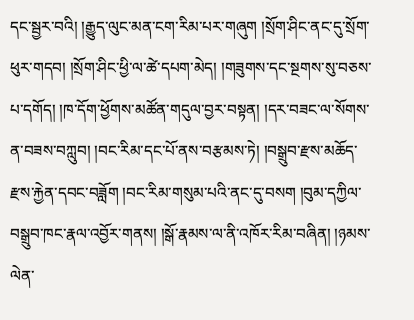དང་སྦྱར་བའི། །རྒྱུད་ལུང་མན་ངག་རིམ་པར་གཞུག །སྲོག་ཤིང་ནང་དུ་སྲོག་ཕུར་གདབ། །སྲོག་ཤིང་ཕྱི་ལ་ཚེ་དཔག་མེད། །གཟུགས་དང་སྔགས་སུ་བཅས་པ་དགོད། །ཁ་དོག་ཕྱོགས་མཚོན་གདུལ་བྱར་བསྟན། །དར་བཟང་ལ་སོགས་ན་བཟས་བཀླུབ། །བང་རིམ་དང་པོ་ནས་བརྩམས་ཏེ། །བསྒྲུབ་རྫས་མཆོད་རྫས་རྐྱེན་དབང་བཟློག །བང་རིམ་གསུམ་པའི་ནང་དུ་བསག །བུམ་དཀྱིལ་བསྒྲུབ་ཁང་རྣལ་འབྱོར་གནས། །སྒོ་རྣམས་ལ་ནི་འཁོར་རིམ་བཞིན། །ཉམས་ལེན་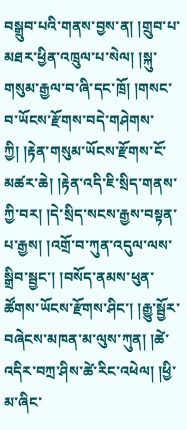བསྒྲུབ་པའི་གནས་བྱས་ན། །གྲུབ་པ་མཐར་ཕྱིན་འཁྲུལ་པ་སེལ། །སྐུ་གསུམ་རྒྱལ་བ་ཞི་དང་ཁྲོ། །གསང་བ་ཡོངས་རྫོགས་བདེ་གཤེགས་ཀྱི། །རྟེན་གསུམ་ཡོངས་རྫོགས་ངོ་མཚར་ཆེ། །རྟེན་འདི་ཇི་སྲིད་གནས་ཀྱི་བར། །དེ་སྲིད་སངས་རྒྱས་བསྟན་པ་རྒྱས། །འགྲོ་བ་ཀུན་འདུལ་ལས་སྒྲིབ་སྦྱང་། །བསོད་ནམས་ཕུན་ཚོགས་ཡོངས་རྫོགས་ཤིང་། །རྒྱུ་སྦྱོར་བཞེངས་མཁན་མ་ལུས་ཀུན། །ཚེ་འདིར་བཀྲ་ཤིས་ཚེ་རིང་འཕེལ། །ཕྱི་མ་ཞིང་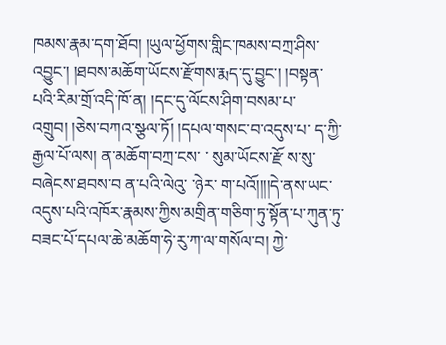ཁམས་རྣམ་དག་ཐོབ། །ཡུལ་ཕྱོགས་གླིང་ཁམས་བཀྲ་ཤིས་འབྱུང་། །ཐབས་མཆོག་ཡོངས་རྫོགས་རྨད་དུ་བྱུང་། །བསྟན་པའི་རིམ་གྲོ་འདི་ཁོ་ན། །དང་དུ་ལོངས་ཤིག་བསམ་པ་འགྲུབ། །ཅེས་བཀའ་སྩལ་ཏོ། །དཔལ་གསང་བ་འདུས་པ་ ད་ཀྱི་རྒྱལ་པོ་ལས། ན་མཆོག་བཀྲ་ངས་ ་ སུམ་ཡོངས་རྫོ ས་སུ་བཞེངས་ཐབས་བ ན་པའི་ལེའུ་ ་ཉེར་ ག་པའོ།།།།དེ་ནས་ཡང་འདུས་པའི་འཁོར་རྣམས་ཀྱིས་མགྲིན་གཅིག་ཏུ་སྟོན་པ་ཀུན་ཏུ་བཟང་པོ་དཔལ་ཆེ་མཆོག་ཧེ་རུ་ཀ་ལ་གསོལ་བ། ཀྱེ་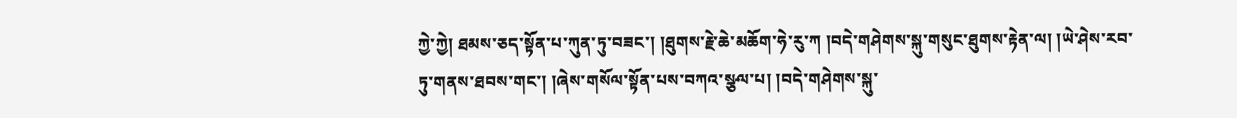ཀྱེ་ཀྱེ། ཐམས་ཅད་སྟོན་པ་ཀུན་ཏུ་བཟང་། །ཐུགས་རྗེ་ཆེ་མཆོག་ཧེ་རུ་ཀ །བདེ་གཤེགས་སྐུ་གསུང་ཐུགས་རྟེན་ལ། །ཡེ་ཤེས་རབ་ཏུ་གནས་ཐབས་གང་། །ཞེས་གསོལ་སྟོན་པས་བཀའ་སྩལ་པ། །བདེ་གཤེགས་སྐུ་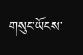གསུང་ཡོངས་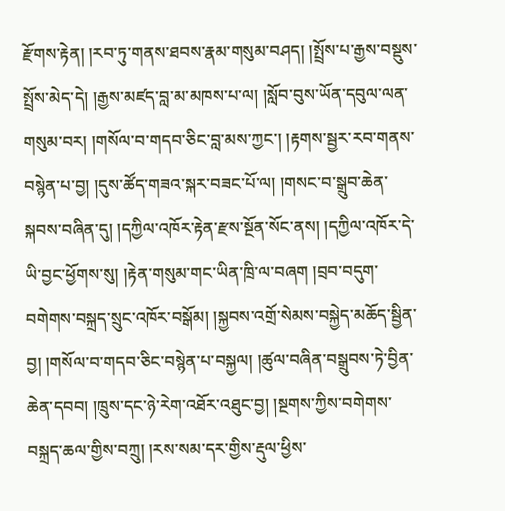རྫོགས་རྟེན། །རབ་ཏུ་གནས་ཐབས་རྣམ་གསུམ་བཤད། །སྤྲོས་པ་རྒྱས་བསྡུས་སྤྲོས་མེད་དེ། །རྒྱས་མཛད་བླ་མ་མཁས་པ་ལ། །སློབ་བུས་ཡོན་དབུལ་ལན་གསུམ་བར། །གསོལ་བ་གདབ་ཅིང་བླ་མས་ཀྱང་། །རྟགས་སྦྱར་རབ་གནས་བསྙེན་པ་བྱ། །དུས་ཚོད་གཟའ་སྐར་བཟང་པོ་ལ། །གསང་བ་སྒྲུབ་ཆེན་སྐབས་བཞིན་དུ། །དཀྱིལ་འཁོར་རྟེན་རྫས་སྔོན་སོང་ནས། །དཀྱིལ་འཁོར་དེ་ཡི་བྱང་ཕྱོགས་སུ། །རྟེན་གསུམ་གང་ཡིན་ཁྲི་ལ་བཞག །བྲབ་བདུག་བགེགས་བསྐྲད་སྲུང་འཁོར་བསྒོམ། །སྐྱབས་འགྲོ་སེམས་བསྐྱེད་མཆོད་སྦྱིན་བྱ། །གསོལ་བ་གདབ་ཅིང་བསྙེན་པ་བསྐྱལ། །ཚུལ་བཞིན་བསྒྲུབས་ཏེ་བྱིན་ཆེན་དབབ། །ཁྲུས་དང་ཉེ་རེག་འཐོར་འཐུང་བྱ། །སྔགས་ཀྱིས་བགེགས་བསྐྲད་ཆལ་གྱིས་བཀྲུ། །རས་སམ་དར་གྱིས་རྡུལ་ཕྱིས་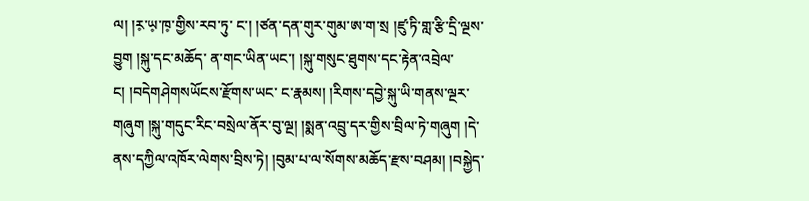ལ། །ར༷་ཡ༷་ཁ༷་གྱིས་རབ་ཏུ་ ང་། །ཙན་དན་གུར་གུམ་ཨ་ག་སྲ །ཛུ་ཏི་གླ་རྩི་དྲི་ལྔས་བྱུག །སྐུ་དང་མཆོད་ ན་གང་ཡིན་ཡང་། །སྐུ་གསུང་ཐུགས་དང་རྟེན་འབྲེལ་ ང། །བདེགཤེགསཡོངས་རྫོགས་ཡང་ ང་རྣམས། །རིགས་དབྱེ་སྐུ་ཡི་གནས་ལྔར་གཞུག །སྐུ་གདུང་རིང་བསྲེལ་ནོར་བུ་ལྔ། །སྨན་འབྲུ་དར་གྱིས་བྲིལ་ཏེ་གཞུག །དེ་ནས་དཀྱིལ་འཁོར་ལེགས་བྲིས་ཏེ། །བུམ་པ་ལ་སོགས་མཆོད་རྫས་བཤམ། །བསྐྱེད་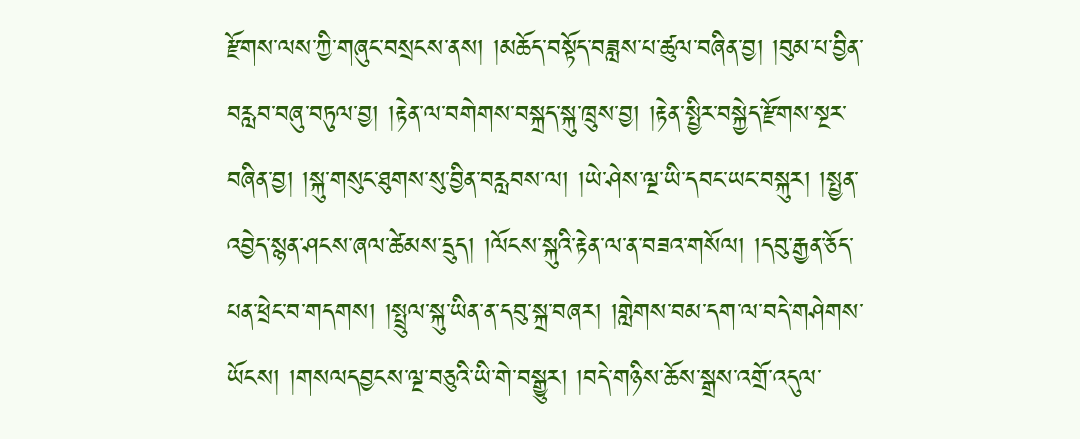རྫོགས་ལས་ཀྱི་གཞུང་བསྲངས་ནས། །མཆོད་བསྟོད་བཟླས་པ་ཚུལ་བཞིན་བྱ། །བུམ་པ་བྱིན་བརླབ་བཞུ་བཏུལ་བྱ། །རྟེན་ལ་བགེགས་བསྐྲད་སྐུ་ཁྲུས་བྱ། །རྟེན་སྤྱིར་བསྐྱེད་རྫོགས་སྔར་བཞིན་བྱ། །སྐུ་གསུང་ཐུགས་སུ་བྱིན་བརླབས་ལ། །ཡེ་ཤེས་ལྔ་ཡི་དབང་ཡང་བསྐུར། །སྤྱན་འབྱེད་སྙན་ཤངས་ཞལ་ཚེམས་དྲུད། །ལོངས་སྐུའི་རྟེན་ལ་ན་བཟའ་གསོལ། །དབུ་རྒྱན་ཅོད་པན་ཕྲེང་བ་གདགས། །སྤྲུལ་སྐུ་ཡིན་ན་དབུ་སྐྲ་བཞར། །གླེགས་བམ་དག་ལ་བདེ་གཤེགས་ཡོངས། །གསལདབྱངས་ལྔ་བཅུའི་ཡི་གེ་བསྒྱུར། །བདེ་གཉིས་ཆོས་སྒྲས་འགྲོ་འདུལ་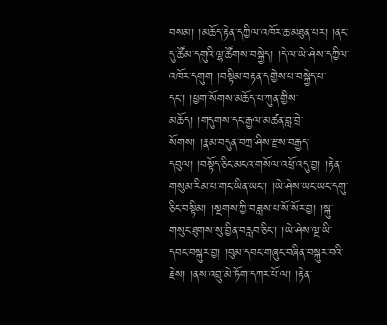བསམ། །མཆོད་རྟེན་དཀྱིལ་འཁོར་ཆ་མཐུན་པར། །ནང་དུ་ཚོམ་དགུའི་ལྷ་ཚོགས་བསྐྱེད། །དེ་ལ་ཡེ་ཤེས་དཀྱིལ་འཁོར་དགུག །བསྟིམ་བརྟན་དགྱེས་པ་བསྐྱེད་པ་དང་། །ཕྱག་སོགས་མཆོད་པ་ཀུན་གྱིས་མཆོད། །གདུགས་དང་རྒྱལ་མཚན་བླ་བྲེ་སོགས། །རྣམ་བདུན་བཀྲ་ཤིས་རྫས་བརྒྱད་དབུལ། །བསྟོད་ཅིང་མངའ་གསོལ་འཕྲོ་འདུ་བྱ། །རྟེན་གསུམ་རིམ་པ་གང་ཡིན་ཡང་། །ཡེ་ཤེས་ཡང་ཡང་དགུ་ཅིང་བསྟིམ། །སྔགས་ཀྱི་བཟླས་པ་སོ་སོར་བྱ། །སྐུ་གསུང་ཐུགས་སུ་བྱིན་བརླབ་ཅིང་། །ཡེ་ཤེས་ལྔ་ཡི་དབང་བསྐུར་བྱ། །བུམ་དབང་གཞུང་བཞིན་བསྐུར་བའི་རྗེས། །ནས་འབྲུ་མེ་ཏོག་དཀར་པོ་ལ། །རྟེན་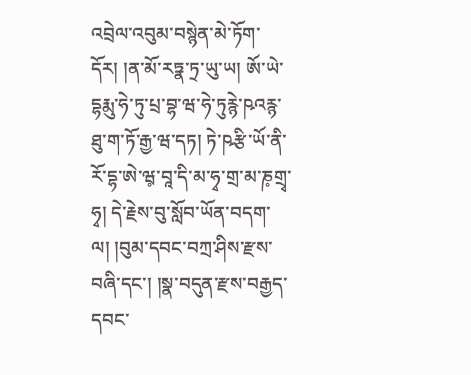འབྲེལ་འབུམ་བསྙེན་མེ་ཏོག་དོར། །ན་མོ་རཏྣ་ཏྲ་ཡུ་ཡ། ཨོ་ཡེ་དྷརྨུ་ཧེ་ཏུ་པྲ་བྷ་ཝ་ཧེ་ཏུརྙེ་ཥའརྙ་ཐུ་ག་ཏོ་རྒྱ་ཝ་དཏ། ཏེ་ཥརྩི་ཡོ་ནི་རོ་དྷ་ཨེ་ཝ༷་བཱ་དི་མ་ཧྭ་གྲ་མ་ཎ༷གྲྭ་ཧྭ། དེ་རྗེས་བུ་སློབ་ཡོན་བདག་ལ། །བུམ་དབང་བཀྲ་ཤིས་རྫས་བཞི་དང་། །སྣ་བདུན་རྫས་བརྒྱད་དབང་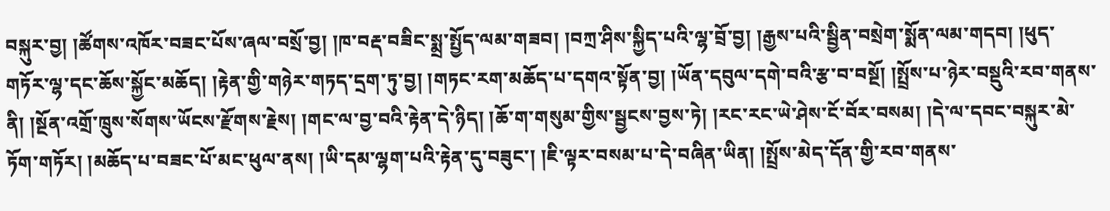བསྐུར་བྱ། །ཚོགས་འཁོར་བཟང་པོས་ཞལ་བསྲོ་བྱ། །ཁ་བརྡ་བཟིང་སྨྲ་སྤྱོད་ལམ་གཟབ། །བཀྲ་ཤིས་སྐྱིད་པའི་ལྷ་བྲོ་བྱ། །རྒྱས་པའི་སྦྱིན་བསྲེག་སྨོན་ལམ་གདབ། །ཕུད་གཏོར་ལྷ་དང་ཆོས་སྐྱོང་མཆོད། །རྟེན་གྱི་གཉེར་གཏད་དྲག་ཏུ་བྱ། །གཏང་རག་མཆོད་པ་དགའ་སྟོན་བྱ། །ཡོན་དབུལ་དགེ་བའི་རྩ་བ་བསྔོ། །སྤྲོས་པ་ཉེར་བསྡུའི་རབ་གནས་ནི། །སྔོན་འགྲོ་ཁྲུས་སོགས་ཡོངས་རྫོགས་རྗེས། །གང་ལ་བྱ་བའི་རྟེན་དེ་ཉིད། །ཆོ་ག་གསུམ་གྱིས་སྦྱངས་བྱས་ཏེ། །རང་རང་ཡེ་ཤེས་ངོ་བོར་བསམ། །དེ་ལ་དབང་བསྐུར་མེ་ཏོག་གཏོར། །མཆོད་པ་བཟང་པོ་མང་ཕུལ་ནས། །ཡི་དམ་ལྷག་པའི་རྟེན་དུ་བཟུང་། །ཇི་ལྟར་བསམ་པ་དེ་བཞིན་ཡིན། །སྤྲོས་མེད་དོན་གྱི་རབ་གནས་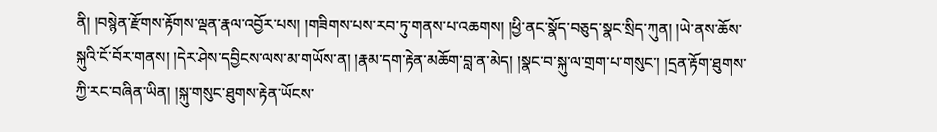ནི། །བསྙེན་རྫོགས་རྟོགས་ལྡན་རྣལ་འབྱོར་པས། །གཟིགས་པས་རབ་ཏུ་གནས་པ་འཆགས། །ཕྱི་ནང་སྣོད་བཅུད་སྣང་སྲིད་ཀུན། །ཡེ་ནས་ཆོས་སྐུའི་ངོ་བོར་གནས། །དེར་ཤེས་དབྱིངས་ལས་མ་གཡོས་ན། །རྣམ་དག་རྟེན་མཆོག་བླ་ན་མེད། །སྣང་བ་སྐུ་ལ་གྲག་པ་གསུང་། །དྲན་རྟོག་ཐུགས་ཀྱི་རང་བཞིན་ཡིན། །སྐུ་གསུང་ཐུགས་རྟེན་ཡོངས་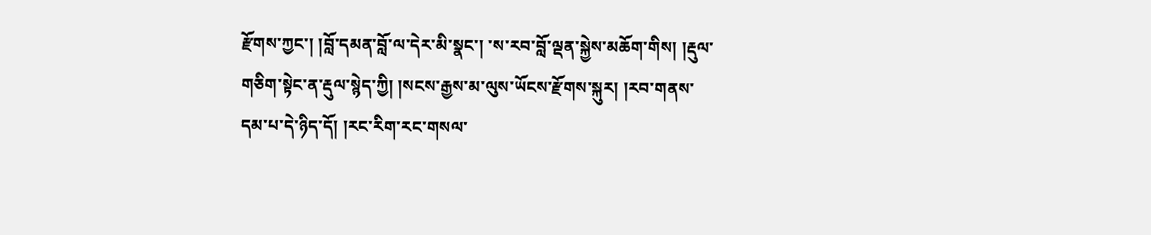རྫོགས་ཀྱང་། །བློ་དམན་བློ་ལ་དེར་མི་སྣང་། ་ས་རབ་བློ་ལྡན་སྐྱེས་མཆོག་གིས། །རྡུལ་གཅིག་སྟེང་ན་རྡུལ་སྙེད་ཀྱི། །སངས་རྒྱས་མ་ལུས་ཡོངས་རྫོགས་སྐུར། །རབ་གནས་དམ་པ་དེ་ཉིད་དོ། །རང་རིག་རང་གསལ་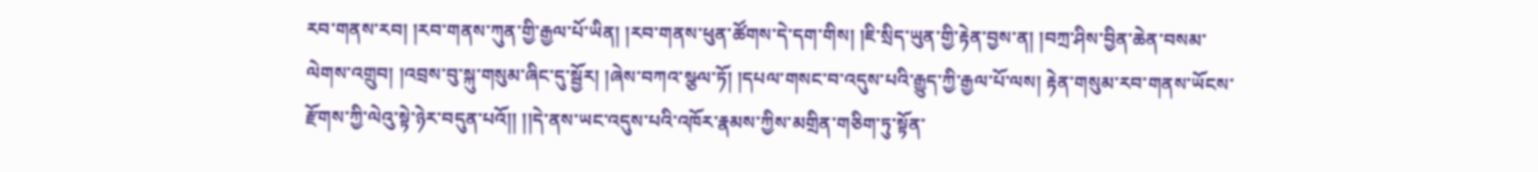རབ་གནས་རབ། །རབ་གནས་ཀུན་གྱི་རྒྱལ་པོ་ཡིན། །རབ་གནས་ཕུན་ཚོགས་དེ་དག་གིས། །ཇི་སྲིད་ཡུན་གྱི་རྟེན་བྱས་ན། །བཀྲ་ཤིས་བྱིན་ཆེན་བསམ་ལེགས་འགྲུབ། །འབྲས་བུ་སྐུ་གསུམ་ཞིང་དུ་སྦྱོར། །ཞེས་བཀའ་སྩལ་ཏོ། །དཔལ་གསང་བ་འདུས་པའི་རྒྱུད་ཀྱི་རྒྱལ་པོ་ལས། རྟེན་གསུམ་རབ་གནས་ཡོངས་རྫོགས་ཀྱི་ལེའུ་སྟེ་ཉེར་བདུན་པའོ།། །།དེ་ནས་ཡང་འདུས་པའི་འཁོར་རྣམས་ཀྱིས་མགྲིན་གཅིག་ཏུ་སྟོན་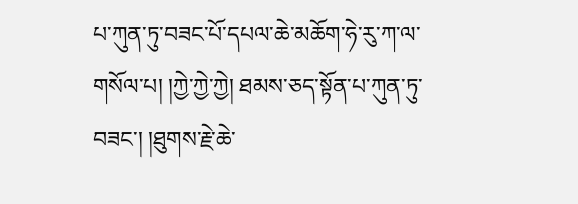པ་ཀུན་ཏུ་བཟང་པོ་དཔལ་ཆེ་མཆོག་ཧེ་རུ་ཀ་ལ་གསོལ་པ། །ཀྱེ་ཀྱེ་ཀྱེ། ཐམས་ཅད་སྟོན་པ་ཀུན་ཏུ་བཟང་། །ཐུགས་རྗེ་ཆེ་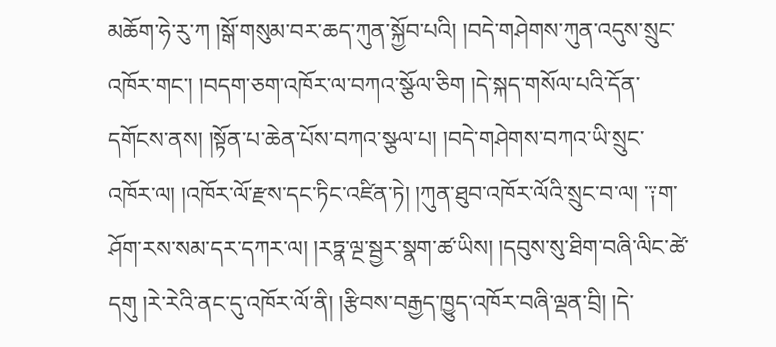མཆོག་ཧེ་རུ་ཀ །སྒོ་གསུམ་བར་ཆད་ཀུན་སྐྱོབ་པའི། །བདེ་གཤེགས་ཀུན་འདུས་སྲུང་འཁོར་གང་། །བདག་ཅག་འཁོར་ལ་བཀའ་སྩོལ་ཅིག །དེ་སྐད་གསོལ་པའི་དོན་དགོངས་ནས། །སྟོན་པ་ཆེན་པོས་བཀའ་སྩལ་པ། །བདེ་གཤེགས་བཀའ་ཡི་སྲུང་འཁོར་ལ། །འཁོར་ལོ་རྫས་དང་ཏིང་འཛིན་ཏེ། །ཀུན་ཐུབ་འཁོར་ལོའི་སྲུང་བ་ལ། ་༑ག་ཤོག་རས་སམ་དར་དཀར་ལ། །རཏྣ་ལྔ་སྦྱར་སྣག་ཚ་ཡིས། །དབུས་སུ་ཐིག་བཞི་ལིང་ཚེ་དགུ །རེ་རེའི་ནང་དུ་འཁོར་ལོ་ནི། །རྩིབས་བརྒྱད་ཁྱུད་འཁོར་བཞི་ལྡན་བྲི། །དེ་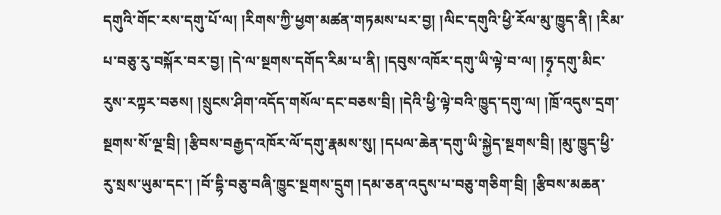དགུའི་གོང་རས་དགུ་པོ་ལ། །རིགས་ཀྱི་ཕྱག་མཚན་གཏམས་པར་བྱ། །ལིང་དགུའི་ཕྱི་རོལ་མུ་ཁྱུད་ནི། །རིམ་པ་བཅུ་རུ་བསྐོར་བར་བྱ། །དེ་ལ་སྔགས་དགོད་རིམ་པ་ནི། །དབུས་འཁོར་དགུ་ཡི་ལྟེ་བ་ལ། །ཧྭ༷་དགུ་མིང་རུས་རཀྟར་བཅས། །སྲུངས་ཤིག་འདོད་གསོལ་དང་བཅས་བྲི། །དེའི་ཕྱི་ལྟེ་བའི་ཁྱུད་དགུ་ལ། །ཁྲོ་འདུས་དྲག་སྔགས་སོ་ལྔ་བྲི། །རྩིབས་བརྒྱད་འཁོར་ལོ་དགུ་རྣམས་སུ། །དཔལ་ཆེན་དགུ་ཡི་སྐྱེད་སྔགས་བྲི། །མུ་ཁྱུད་ཕྱི་རུ་སྲས་ཡུམ་དང་། །བོ་དྷི་བཅུ་བཞི་ཁྱུང་སྔགས་དྲུག །དམ་ཅན་འདུས་པ་བཅུ་གཅིག་བྲི། །རྩིབས་མཆན་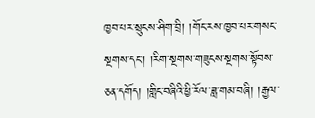ཁྱབ་པར་སྲུངས་ཤིག་བྲི། །གོང་རས་ཁྱབ་པར་གསང་སྔགས་དང་། །རིག་སྔགས་གཟུངས་སྔགས་སྟོབས་ཅན་དགོད། །གླིང་བཞིའི་ཕྱི་རོལ་ཟླ་གམ་བཞི། །རྒྱལ་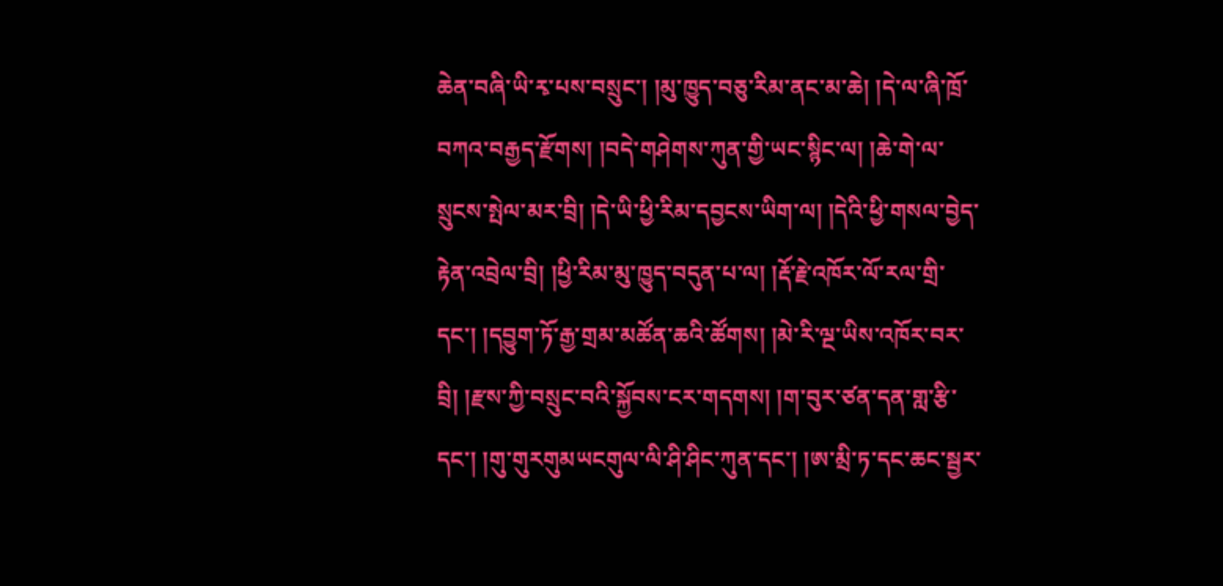ཆེན་བཞི་ཡི་རྭ་པས་བསྲུང་། །མུ་ཁྱུད་བཅུ་རིམ་ནང་མ་ཆེ། །དེ་ལ་ཞི་ཁྲོ་བཀའ་བརྒྱད་རྫོགས། །བདེ་གཤེགས་ཀུན་གྱི་ཡང་སྙིང་ལ། །ཆེ་གེ་ལ་སྲུངས་སྤེལ་མར་བྲི། །དེ་ཡི་ཕྱི་རིམ་དབྱངས་ཡིག་ལ། །དེའི་ཕྱི་གསལ་བྱེད་རྟེན་འབྲེལ་བྲི། །ཕྱི་རིམ་མུ་ཁྱུད་བདུན་པ་ལ། །རྡོ་རྗེ་འཁོར་ལོ་རལ་གྲི་དང་། །དབྱུག་ཏོ་རྒྱ་གྲམ་མཚོན་ཆའི་ཚོགས། །མེ་རི་ལྔ་ཡིས་འཁོར་བར་བྲི། །རྫས་ཀྱི་བསྲུང་བའི་སྐྱོབས་ངར་གདགས། །ག་བུར་ཙན་དན་གླ་རྩི་དང་། །གུ་གུརགུམཡངགུལ་ལི་ཤི་ཤིང་ཀུན་དང་། །ཨ་མྲི་ཏ་དང་ཆང་སྦྱར་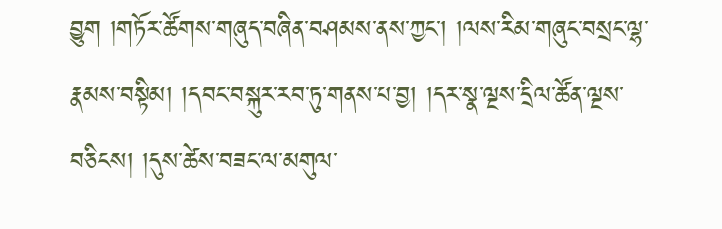བྱུག །གཏོར་ཚོགས་གཞུད་བཞིན་བཤམས་ནས་ཀྱང་། །ལས་རིམ་གཞུང་བསྲང་ལྷ་རྣམས་བསྟིམ། །དབང་བསྐུར་རབ་ཏུ་གནས་པ་བྱ། །དར་སྣ་ལྔས་དྲིལ་ཚོན་ལྔས་བཅིངས། །དུས་ཚེས་བཟང་ལ་མགུལ་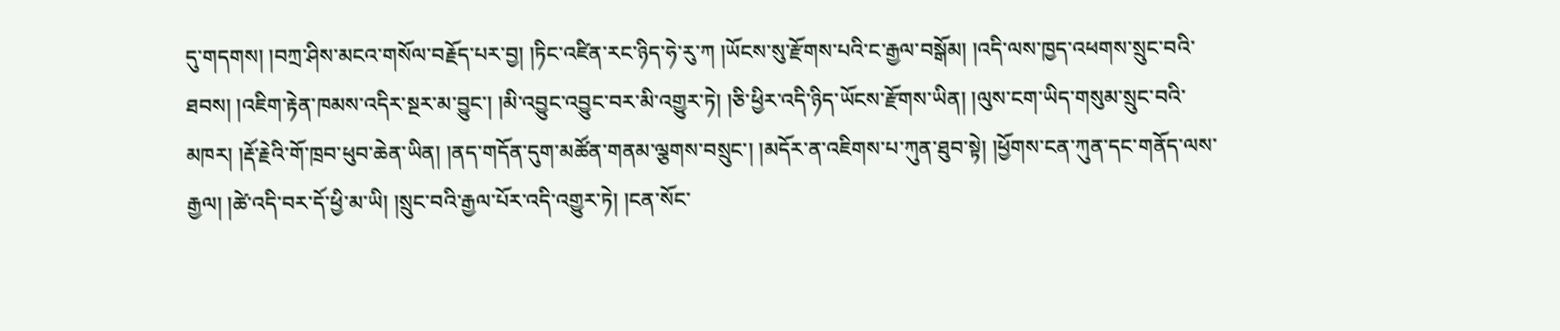དུ་གདགས། །བཀྲ་ཤིས་མངའ་གསོལ་བརྗོད་པར་བྱ། །ཏིང་འཛིན་རང་ཉིད་ཧེ་རུ་ཀ །ཡོངས་སུ་རྫོགས་པའི་ང་རྒྱལ་བསྒོམ། །འདི་ལས་ཁྱད་འཕགས་སྲུང་བའི་ཐབས། །འཇིག་རྟེན་ཁམས་འདིར་སྔར་མ་བྱུང་། །མི་འབྱུང་འབྱུང་བར་མི་འགྱུར་ཏེ། །ཅི་ཕྱིར་འདི་ཉིད་ཡོངས་རྫོགས་ཡིན། །ལུས་ངག་ཡིད་གསུམ་སྲུང་བའི་མཁར། །རྡོ་རྗེའི་གོ་ཁྲབ་ཕུབ་ཆེན་ཡིན། །ནད་གདོན་དུག་མཚོན་གནམ་ལྕགས་བསྲུང་། །མདོར་ན་འཇིགས་པ་ཀུན་ཐུབ་སྟེ། །ཕྱོགས་ངན་ཀུན་དང་གནོད་ལས་རྒྱལ། །ཚེ་འདི་བར་དོ་ཕྱི་མ་ཡི། །སྲུང་བའི་རྒྱལ་པོར་འདི་འགྱུར་ཏེ། །ངན་སོང་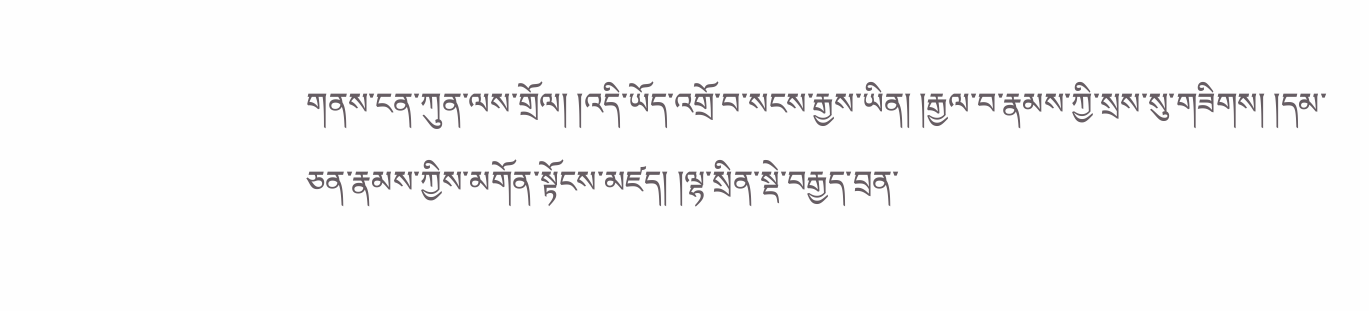གནས་ངན་ཀུན་ལས་གྲོལ། །འདི་ཡོད་འགྲོ་བ་སངས་རྒྱས་ཡིན། །རྒྱལ་བ་རྣམས་ཀྱི་སྲས་སུ་གཟིགས། །དམ་ཅན་རྣམས་ཀྱིས་མགོན་སྟོངས་མཛད། །ལྷ་སྲིན་སྡེ་བརྒྱད་བྲན་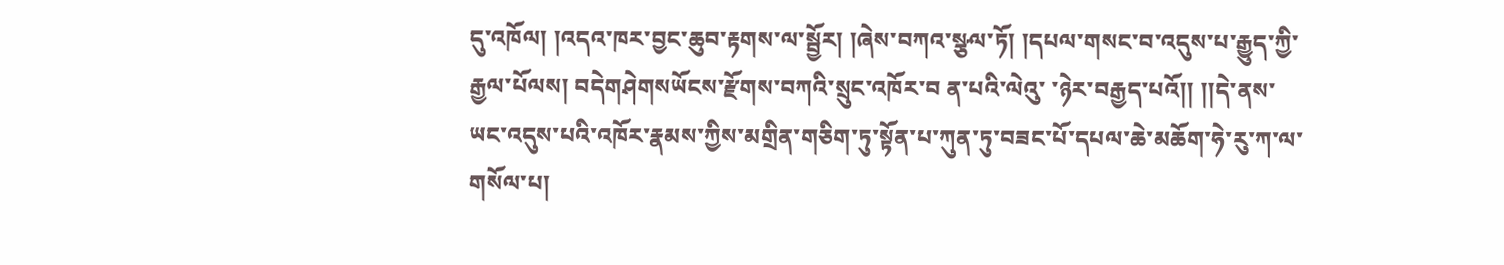དུ་འཁོལ། །འདའ་ཁར་བྱང་ཆུབ་རྟགས་ལ་སྦྱོར། །ཞེས་བཀའ་སྩལ་ཏོ། །དཔལ་གསང་བ་འདུས་པ་རྒྱུད་ཀྱི་རྒྱལ་པོལས། བདེགཤེགསཡོངས་རྫོགས་བཀའི་སྲུང་འཁོར་བ ན་པའི་ལེའུ་ ་ཉེར་བརྒྱད་པའོ།། །།དེ་ནས་ཡང་འདུས་པའི་འཁོར་རྣམས་ཀྱིས་མགྲིན་གཅིག་ཏུ་སྟོན་པ་ཀུན་ཏུ་བཟང་པོ་དཔལ་ཆེ་མཆོག་ཧེ་རུ་ཀ་ལ་གསོལ་པ།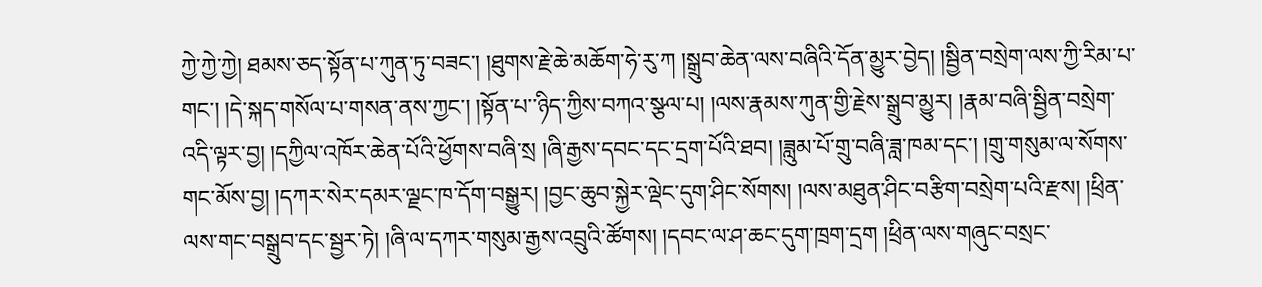ཀྱེ་ཀྱེ་ཀྱེ། ཐམས་ཅད་སྟོན་པ་ཀུན་ཏུ་བཟང་། །ཐུགས་རྗེ་ཆེ་མཆོག་ཧེ་རུ་ཀ །སྒྲུབ་ཆེན་ལས་བཞིའི་དོན་མྱུར་བྱེད། །སྦྱིན་བསྲེག་ལས་ཀྱི་རིམ་པ་གང་། །དེ་སྐད་གསོལ་པ་གསན་ནས་ཀྱང་། །སྟོན་པ་་ཉིད་ཀྱིས་བཀའ་སྩལ་པ། །ལས་རྣམས་ཀུན་གྱི་རྗེས་སྒྲུབ་མྱུར། །རྣམ་བཞི་སྦྱིན་བསྲེག་འདི་ལྟར་བྱ། །དཀྱིལ་འཁོར་ཆེན་པོའི་ཕྱོགས་བཞི་སྲ །ཞི་རྒྱས་དབང་དང་དྲག་པོའི་ཐབ། །ཟླུམ་པོ་གྲུ་བཞི་ཟླ་ཁམ་དང་། །གྲུ་གསུམ་ལ་སོགས་གང་མོས་བྱ། །དཀར་སེར་དམར་ལྗང་ཁ་དོག་བསྒྱུར། །བྱང་ཆུབ་སྐྱེར་ལྡེང་དུག་ཤིང་སོགས། །ལས་མཐུན་ཤིང་བརྩིག་བསྲེག་པའི་རྫས། །ཕྲིན་ལས་གང་བསྒྲུབ་དང་སྦྱར་ཏེ། །ཞི་ལ་དཀར་གསུམ་རྒྱས་འབྲུའི་ཚོགས། །དབང་ལ་ཤ་ཆང་དུག་ཁྲག་དྲག །ཕྲིན་ལས་གཞུང་བསྲང་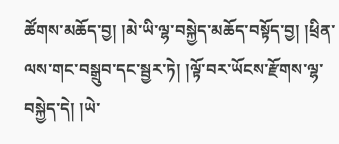ཚོགས་མཆོད་བྱ། །མེ་ཡི་ལྷ་བསྐྱེད་མཆོད་བསྟོད་བྱ། །ཕྲིན་ལས་གང་བསྒྲུབ་དང་སྦྱར་ཏེ། །ལྟོ་བར་ཡོངས་རྫོགས་ལྷ་བསྐྱེད་དེ། །ཡེ་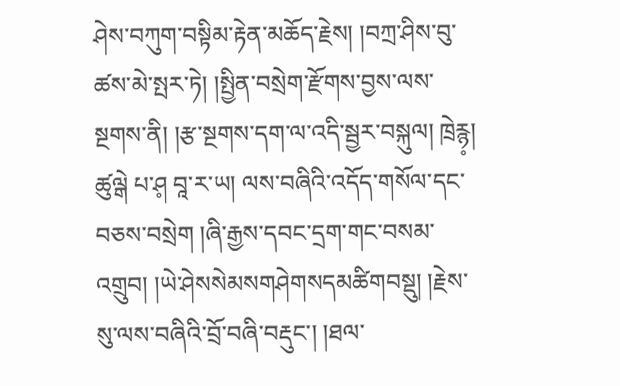ཤེས་བཀུག་བསྟིམ་རྟེན་མཆོད་རྗེས། །བཀྲ་ཤིས་བུ་ཚས་མེ་སྤར་ཏེ། །སྤྱིན་བསྲེག་རྫོགས་བྱས་ལས་སྔགས་ནི། །རྩ་སྔགས་དག་ལ་འདི་སྦྱར་བསྐུལ། ཁྲེརྙ༷། ཚུལྒེ པ་ཤ༷ བཱ་ར་ཡ། ལས་བཞིའི་འདོད་གསོལ་དང་བཅས་བསྲེག །ཞི་རྒྱས་དབང་དྲག་གང་བསམ་འགྲུབ། །ཡེ་ཤེསསེམསགཤེགསདམཚིགབསྡུ། །རྗེས་སུ་ལས་བཞིའི་བྲོ་བཞི་བརྡུང་། །ཐལ་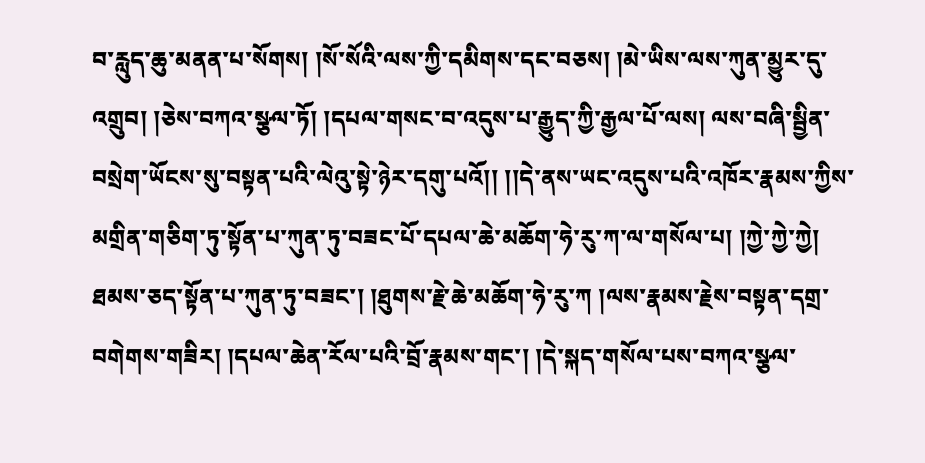བ་རླུད་ཆུ་མནན་པ་སོགས། །སོ་སོའི་ལས་ཀྱི་དམིགས་དང་བཅས། །མེ་ཡིས་ལས་ཀུན་མྱུར་དུ་འགྲུབ། །ཅེས་བཀའ་སྩལ་ཏོ། །དཔལ་གསང་བ་འདུས་པ་རྒྱུད་ཀྱི་རྒྱལ་པོ་ལས། ལས་བཞི་སྦྱིན་བསྲེག་ཡོངས་སུ་བསྟན་པའི་ལེའུ་སྟེ་ཉེར་དགུ་པའོ།། །།དེ་ནས་ཡང་འདུས་པའི་འཁོར་རྣམས་ཀྱིས་མགྲིན་གཅིག་ཏུ་སྟོན་པ་ཀུན་ཏུ་བཟང་པོ་དཔལ་ཆེ་མཆོག་ཧེ་རུ་ཀ་ལ་གསོལ་པ། །ཀྱེ་ཀྱེ་ཀྱེ། ཐམས་ཅད་སྟོན་པ་ཀུན་ཏུ་བཟང་། །ཐུགས་རྗེ་ཆེ་མཆོག་ཧེ་རུ་ཀ །ལས་རྣམས་རྗེས་བསྟན་དགྲ་བགེགས་གཟིར། །དཔལ་ཆེན་རོལ་པའི་བྲོ་རྣམས་གང་། །དེ་སྐད་གསོལ་པས་བཀའ་སྩལ་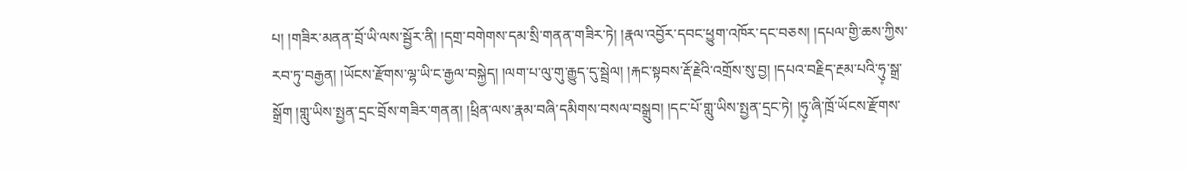པ། །གཟིར་མནན་བྲོ་ཡི་ལས་སྦྱོར་ནི། །དགྲ་བགེགས་དམ་སྲི་གནན་གཟིར་ཏེ། །རྣལ་འབྱོར་དབང་ཕྱུག་འཁོར་དང་བཅས། །དཔལ་གྱི་ཆས་ཀྱིས་རབ་ཏུ་བརྒྱན། །ཡོངས་རྫོགས་ལྷ་ཡི་ང་རྒྱལ་བསྐྱེད། །ལག་པ་ལུ་གུ་རྒྱུད་དུ་སྦྲེལ། །རྐང་སྟབས་རྡོ་རྗེའི་འགྲོས་སུ་བྱ། །དཔའ་བརྗིད་རྔམ་པའི་ཧུ༷་སྒྲ་སྒྲོག །གླུ་ཡིས་སྤྱན་དྲང་བྲོས་གཟིར་གནན། །ཕྲིན་ལས་རྣམ་བཞི་དམིགས་བསལ་བསྒྲུབ། །དང་པོ་གླུ་ཡིས་སྤྱན་དྲང་ཏེ། །ཧུ༷་ཞི་ཁྲོ་ཡོངས་རྫོགས་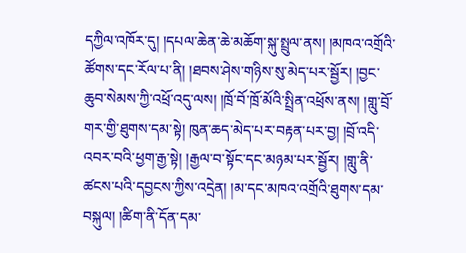དཀྱིལ་འཁོར་དུ། །དཔལ་ཆེན་ཆེ་མཆོག་སྐུ་སྤྲུལ་ནས། །མཁའ་འགྲོའི་ཚོགས་དང་རོལ་པ་ནི། །ཐབས་ཤེས་གཉིས་སུ་མེད་པར་སྦྱོར། །བྱང་ཆུབ་སེམས་ཀྱི་འཕྲོ་འདུ་ལས། །ཁྲོ་བོ་ཁྲོ་མོའི་སྤྲིན་འཕྲོས་ནས། །གླུ་བྲོ་གར་གྱི་ཐུགས་དམ་སྟེ། ཁུན་ཆད་མེད་པར་བརྟན་པར་བྱ། །བྲོ་འདི་འབར་བའི་ཕྱག་རྒྱ་སྟེ། །རྒྱལ་བ་སྟོང་དང་མཉམ་པར་སྦྱོར། །གླུ་ནི་ཚངས་པའི་དབྱངས་ཀྱིས་འདྲེན། །མ་དང་མཁའ་འགྲོའི་ཐུགས་དམ་བསྐུལ། །ཚིག་ནི་དོན་དམ་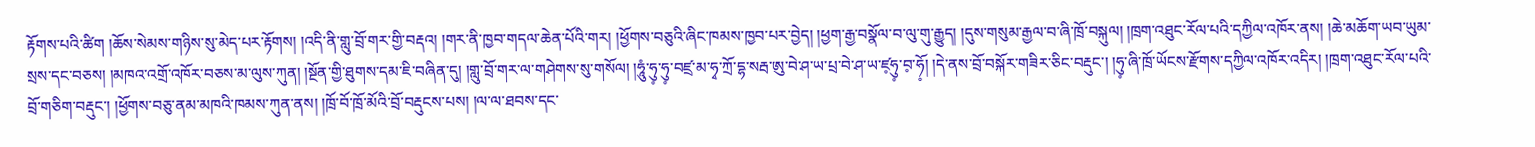རྟོགས་པའི་ཚིག །ཆོས་སེམས་གཉིས་སུ་མེད་པར་རྟོགས། །འདི་ནི་གླུ་བྲོ་གར་གྱི་བརྡའ། །གར་ནི་ཁྱབ་གདལ་ཆེན་པོའི་གར། །ཕྱོགས་བཅུའི་ཞིང་ཁམས་ཁྱབ་པར་བྱེད། །ཕྱག་རྒྱ་བསྣོལ་བ་ལུ་གུ་རྒྱུད། །དུས་གསུམ་རྒྱལ་བ་ཞི་ཁྲོ་བསྐུལ། །ཁྲག་འཐུང་རོལ་པའི་དཀྱིལ་འཁོར་ནས། །ཆེ་མཆོག་ཡབ་ཡུམ་སྲས་དང་བཅས། །མཁའ་འགྲོ་འཁོར་བཅས་མ་ལུས་ཀུན། །སྔོན་གྱི་ཐུགས་དམ་ཇི་བཞིན་དུ། །གླུ་བྲོ་གར་ལ་གཤེགས་སུ་གསོལ། །ཧཱུཾ་ཧུ༷་ཧུ༷་བཛྲ་མ་ཧྭ་ཀྲོ་དྷ་སརྦ་ཨུ་བེ་ཤ་ཡ་པྲ་བེ་ཤ་ཡ་ཛ༷ཧུ༷་བ༷་ཧོ༷། །དེ་ནས་བྲོ་བསྐོར་གཟིར་ཅིང་བརྡུང་། །ཧུ༷་ཞི་ཁྲོ་ཡོངས་རྫོགས་དཀྱིལ་འཁོར་འདིར། །ཁྲག་འཐུང་རོལ་པའི་བྲོ་གཅིག་བརྡུང་། །ཕྱོགས་བཅུ་ནམ་མཁའི་ཁམས་ཀུན་ནས། །ཁྲོ་བོ་ཁྲོ་མོའི་བྲོ་བརྡུངས་པས། །ལ་ལ་ཐབས་དང་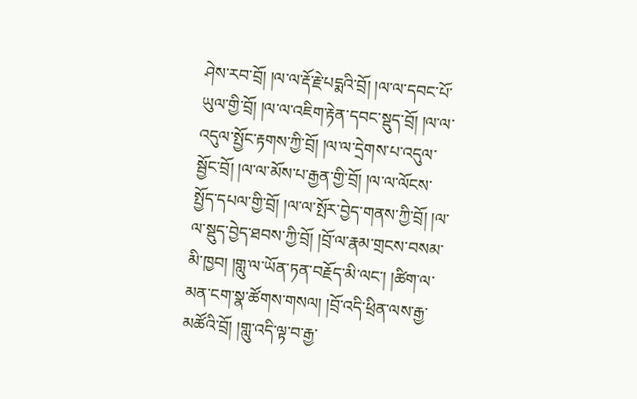ཤེས་རབ་བྲོ། །ལ་ལ་རྡོ་རྗེ་པདྨའི་བྲོ། །ལ་ལ་དབང་པོ་ཡུལ་གྱི་བྲོ། །ལ་ལ་འཇིག་རྟེན་དབང་སྡུད་བྲོ། །ལ་ལ་འདུལ་སྤྱོང་རྟགས་ཀྱི་བྲོ། །ལ་ལ་དྲེགས་པ་འདུལ་སྦྱོང་བྲོ། །ལ་ལ་མོས་པ་རྒྱན་གྱི་བྲོ། །ལ་ལ་ལོངས་སྤྱོད་དཔལ་གྱི་བྲོ། །ལ་ལ་སྤོར་བྱེད་གནས་ཀྱི་བྲོ། །ལ་ལ་སྡུད་བྱེད་ཐབས་ཀྱི་བྲོ། །བྲོ་ལ་རྣམ་གྲངས་བསམ་མི་ཁྱབ། །གླུ་ལ་ཡོན་ཏན་བརྗོད་མི་ལང་། །ཚིག་ལ་མན་ངག་སྣ་ཚོགས་གསལ། །བྲོ་འདི་ཕྲིན་ལས་རྒྱ་མཚོའི་བྲོ། །གླུ་འདི་ལྟ་བ་རྒྱ་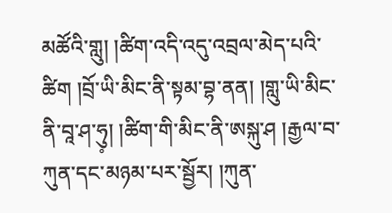མཚོའི་གླུ། །ཚིག་འདི་འདུ་འབྲལ་མེད་པའི་ཚིག །བྲོ་ཡི་མིང་ནི་སྟམ་བྷ་ནན། །གླུ་ཡི་མིང་ནི་བཱ་ཤ་ཧུ༷། །ཚིག་གི་མིང་ནི་ཨསྐུ་ཤ །རྒྱལ་བ་ཀུན་དང་མཉམ་པར་སྦྱོར། །ཀུན་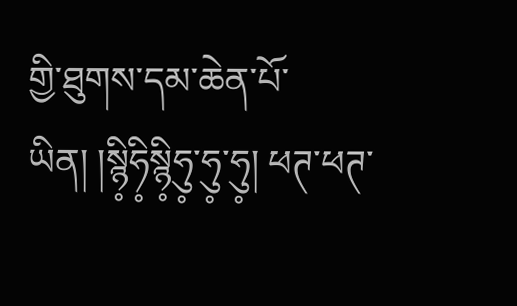གྱི་ཐུགས་དམ་ཆེན་པོ་ཡིན། །སྙི༷ཧི༷སྙི༷ཧུ༷་ཧུ༷་ཧུ༷། ཕཊ་ཕཊ་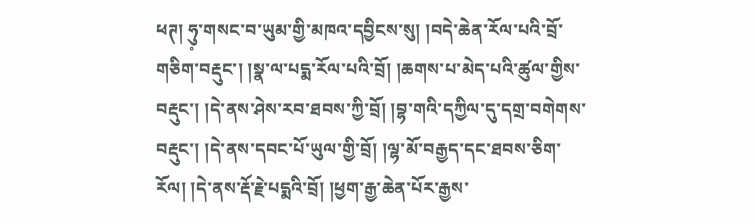ཕཊ། ཧུ༷་གསང་བ་ཡུམ་གྱི་མཁའ་དབྱིངས་སུ། །བདེ་ཆེན་རོལ་པའི་བྲོ་གཅིག་བརྡུང་། །སྣ་ལ་པདྨ་རོལ་པའི་བྲོ། །ཆགས་པ་མེད་པའི་ཚུལ་གྱིས་བརྡུང་། །དེ་ནས་ཤེས་རབ་ཐབས་ཀྱི་བྲོ། །བྷ་གའི་དཀྱིལ་དུ་དགྲ་བགེགས་བརྡུང་། །དེ་ནས་དབང་པོ་ཡུལ་གྱི་བྲོ། །ལྷ་མོ་བརྒྱད་དང་ཐབས་ཅིག་རོལ། །དེ་ནས་རྡོ་རྗེ་པདྨའི་བྲོ། །ཕྱག་རྒྱ་ཆེན་པོར་རྒྱས་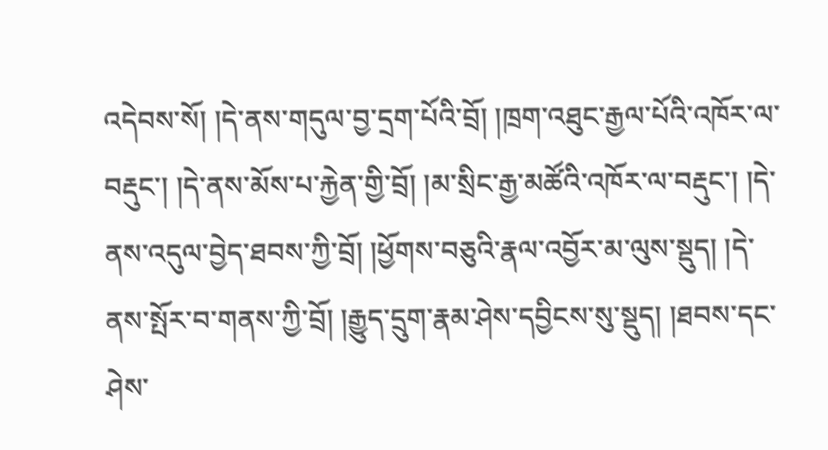འདེབས་སོ། །དེ་ནས་གདུལ་བྱ་དྲག་པོའི་བྲོ། །ཁྲག་འཐུང་རྒྱལ་པོའི་འཁོར་ལ་བརྡུང་། །དེ་ནས་མོས་པ་རྐྱེན་གྱི་བྲོ། །མ་སྲིང་རྒྱ་མཚོའི་འཁོར་ལ་བརྡུང་། །དེ་ནས་འདུལ་བྱེད་ཐབས་ཀྱི་བྲོ། །ཕྱོགས་བཅུའི་རྣལ་འབྱོར་མ་ལུས་སྡུད། །དེ་ནས་སྤོར་བ་གནས་ཀྱི་བྲོ། །རྒྱུད་དྲུག་རྣམ་ཤེས་དབྱིངས་སུ་སྡུད། །ཐབས་དང་ཤེས་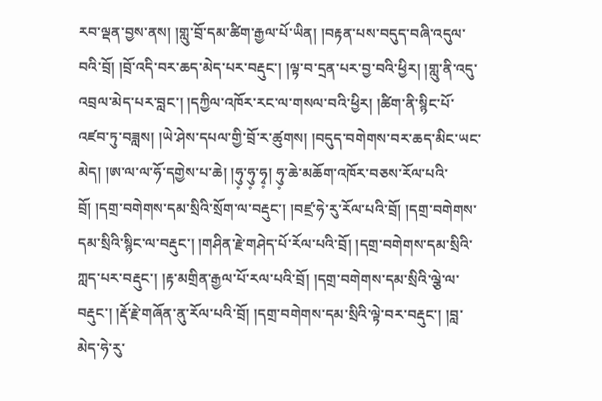རབ་ལྡན་བྱས་ནས། །གླུ་བྲོ་དམ་ཚིག་རྒྱལ་པོ་ཡིན། །བརྟན་པས་བདུད་བཞི་འདུལ་བའི་བྲོ། །བྲོ་འདི་བར་ཆད་མེད་པར་བརྡུང་། །ལྟ་བ་དྲན་པར་བྱ་བའི་ཕྱིར། །གླུ་ནི་འདུ་འབྲལ་མེད་པར་བླང་། །དཀྱིལ་འཁོར་རང་ལ་གསལ་བའི་ཕྱིར། །ཚིག་ནི་སྙིང་པོ་འཛབ་ཏུ་བཟླས། །ཡེ་ཤེས་དཔལ་གྱི་བྲོ་ར་ཚུགས། །བདུད་བགེགས་བར་ཆད་མིང་ཡང་མེད། །ཨ་ལ་ལ་ཧོ་དགྱེས་པ་ཆེ། །ཧུ༷་ཧུ༷་ཧྭ༷། ཧུ༷་ཆེ་མཆོག་འཁོར་བཅས་རོལ་པའི་བྲོ། །དགྲ་བགེགས་དམ་སྲིའི་སྲོག་ལ་བརྡུང་། །བཛྲ་ཧེ་རུ་རོལ་པའི་བྲོ། །དགྲ་བགེགས་དམ་སྲིའི་སྙིང་ལ་བརྡུང་། །གཤིན་རྗེ་གཤེད་པོ་རོལ་པའི་བྲོ། །དགྲ་བགེགས་དམ་སྲིའི་ཀླད་པར་བརྡུང་། །རྟ་མགྲིན་རྒྱལ་པོ་རལ་པའི་བྲོ། །དགྲ་བགེགས་དམ་སྲིའི་ལྕེ་ལ་བརྡུང་། །རྡོ་རྗེ་གཞོན་ནུ་རོལ་པའི་བྲོ། །དགྲ་བགེགས་དམ་སྲིའི་ལྟེ་བར་བརྡུང་། །བླ་མེད་ཧེ་རུ་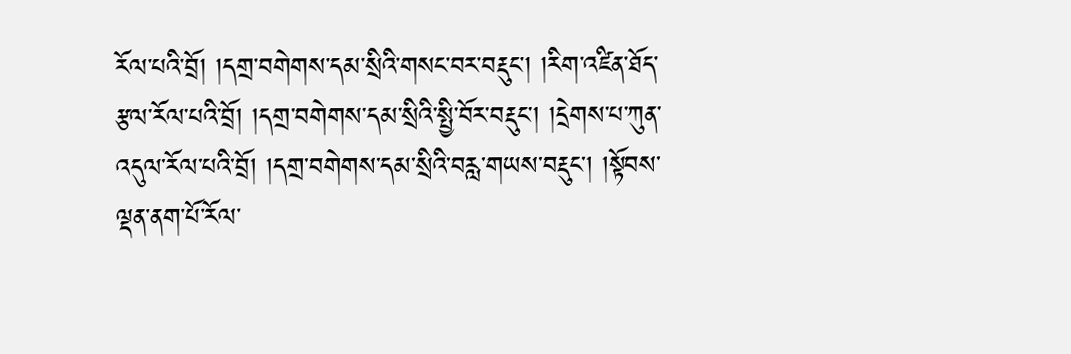རོལ་པའི་བྲོ། །དགྲ་བགེགས་དམ་སྲིའི་གསང་བར་བརྡུང་། །རིག་འཛིན་ཐོད་རྩལ་རོལ་པའི་བྲོ། །དགྲ་བགེགས་དམ་སྲིའི་སྤྱི་བོར་བརྡུང་། །དྲེགས་པ་ཀུན་འདུལ་རོལ་པའི་བྲོ། །དགྲ་བགེགས་དམ་སྲིའི་བརླ་གཡས་བརྡུང་། །སྟོབས་ལྡན་ནག་པོ་རོལ་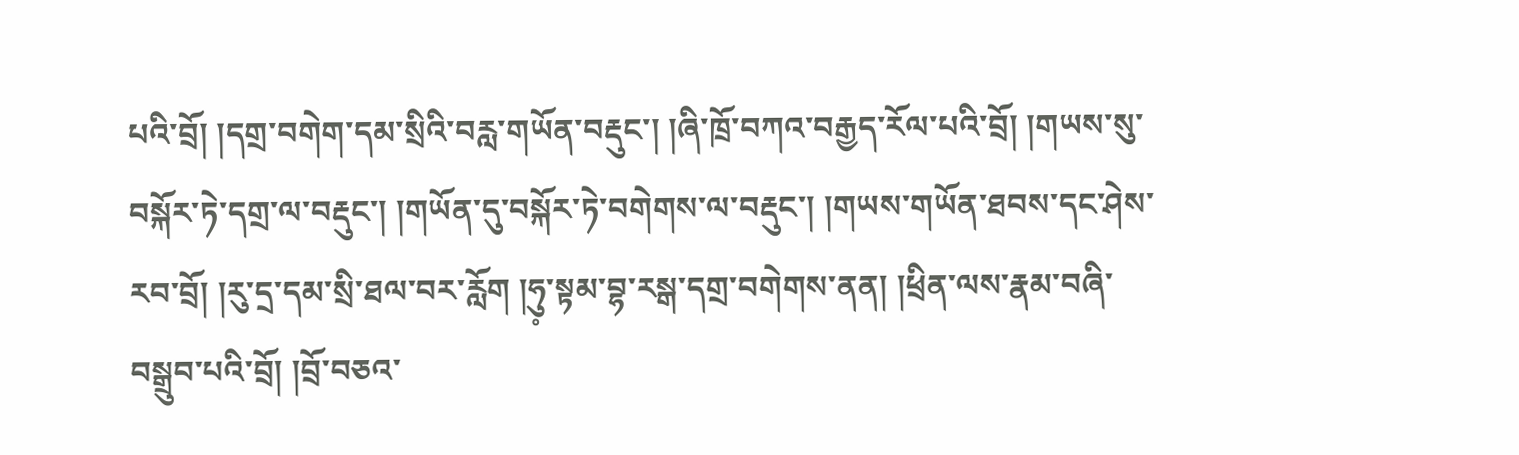པའི་བྲོ། །དགྲ་བགེག་དམ་སྲིའི་བརླ་གཡོན་བརྡུང་། །ཞི་ཁྲོ་བཀའ་བརྒྱད་རོལ་པའི་བྲོ། །གཡས་སུ་བསྐོར་ཏེ་དགྲ་ལ་བརྡུང་། །གཡོན་དུ་བསྐོར་ཏེ་བགེགས་ལ་བརྡུང་། །གཡས་གཡོན་ཐབས་དང་ཤེས་རབ་བྲོ། །རུ་དྲ་དམ་སྲི་ཐལ་བར་རློག །ཧུ༷་སྟམ་བྷ་རསྒ་དགྲ་བགེགས་ནན། །ཕྲིན་ལས་རྣམ་བཞི་བསྒྲུབ་པའི་བྲོ། །བྲོ་བཅའ་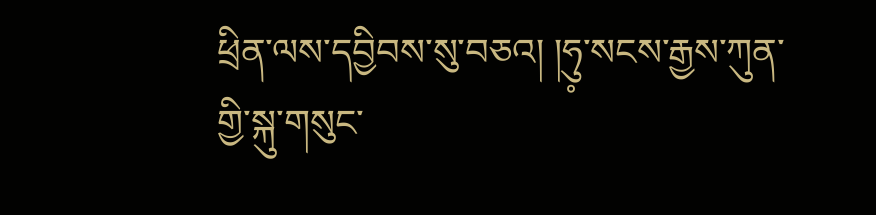ཕྲིན་ལས་དབྱིབས་སུ་བཅའ། །ཧུ༷་སངས་རྒྱས་ཀུན་གྱི་སྐུ་གསུང་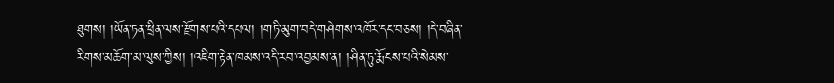ཐུགས། །ཡོན་ཏན་ཕྲིན་ལས་རྫོགས་པའི་དཔལ། །གཏི་མུག་བདེ་གཤེགས་འཁོར་དང་བཅས། །དེ་བཞིན་རིགས་མཆོག་མ་ལུས་ཀྱིས། །འཇིག་རྟེན་ཁམས་འདི་རབ་འབྱམས་ན། །ཤིན་ཏུ་རྨོངས་པའི་སེམས་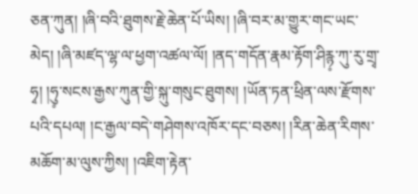ཅན་ཀུན། །ཞི་བའི་ཐུགས་རྗེ་ཆེན་པོ་ཡིས། །ཞི་བར་མ་གྱུར་གང་ཡང་མེད། །ཞི་མཛད་ལྷ་ལ་ཕྱག་འཚལ་ལོ། །ནད་གདོན་རྣམ་རྟོག་ཤིརྙ༷་ཀུ་རུ་གྲྭ་ཧྭ། །ཧུ༷་སངས་རྒྱས་ཀུན་གྱི་སྐུ་གསུང་ཐུགས། །ཡོན་ཏན་ཕྲིན་ལས་རྫོགས་པའི་དཔལ། །ང་རྒྱལ་བདེ་གཤེགས་འཁོར་དང་བཅས། །རིན་ཆེན་རིགས་མཆོག་མ་ལུས་ཀྱིས། །འཇིག་རྟེན་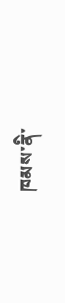ཁམས་ནི་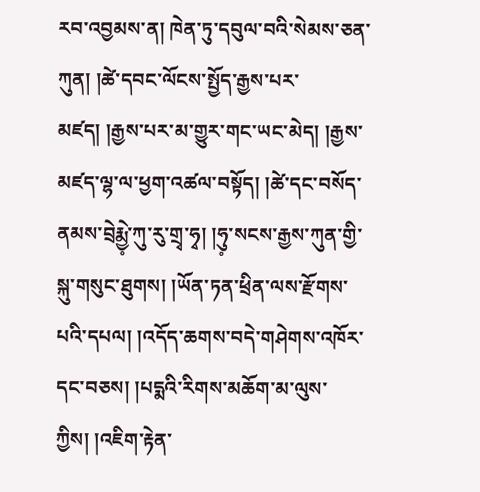རབ་འབྱམས་ན། ཁེན་ཏུ་དབུལ་བའི་སེམས་ཅན་ཀུན། །ཚེ་དབང་ལོངས་སྤྱོད་རྒྱས་པར་མཛད། །རྒྱས་པར་མ་གྱུར་གང་ཡང་མེད། །རྒྱས་མཛད་ལྷ་ལ་ཕྱག་འཚལ་བསྟོད། །ཚེ་དང་བསོད་ནམས་བྲེརྨྱེ༷་ཀུ་རུ་གྲྭ་ཧྭ། །ཧུ༷་སངས་རྒྱས་ཀུན་གྱི་སྐུ་གསུང་ཐུགས། །ཡོན་ཏན་ཕྲིན་ལས་རྫོགས་པའི་དཔལ། །འདོད་ཆགས་བདེ་གཤེགས་འཁོར་དང་བཅས། །པདྨའི་རིགས་མཆོག་མ་ལུས་ཀྱིས། །འཇིག་རྟེན་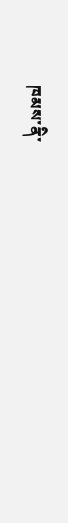ཁམས་ནི་